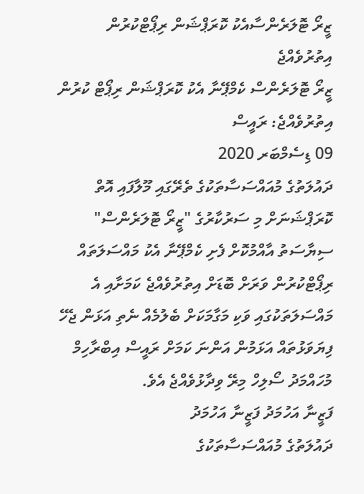ޒީރޯ ޓޮލަރެންސާއެކު ކޮރަޕްޝަން ރިޕޯޓްކުރުން އިތުރުވެއްޖެ
ޒީރޯ ޓޮލަރެންސް ކެމްޕޭނާ އެކު ކޮރަޕްޝަން ރިޕޯޓް ކުރުން އިތުރުވެއްޖެ: ރައީސް
09 ޑިސެމްބަރ 2020
ދައުލަތުގެ މުއައްސަސާތަކުގެ ތެރޭގައި މޫލާފައި އޮތް ކޮރަޕްޝަނަށް މި ސަރުކާރުގެ "ޒީރޯ ޓޮލަރެންސް" ސިޔާސަތު އާއްމުކޮށް ފެށި ކެމްޕޭނާ އެކު މައްސަލަތައް ރިޕޯޓްކުރުން ވަރަށް ބޮޑަށް އިތުރުވެއްޖެ ކަމަށާއި އެ މައްސަލަތަކުގައި ވަކި މަގާމަކަށް ބެލުމެއް ނެތި އަޅަން ޖެހޭ ފިޔަވަޅުތައް އަޅަމުން އަންނަ ކަމަށް ރައީސް އިބްރާހިމް މުހައްމަދު ސޯލިހް މިރޭ ވިދާޅުވެއްޖެ އެވެ.
ފަޒީނާ އަހުމަދު ފަޒީނާ އަހުމަދު
ދައުލަތުގެ މުއައްސަސާތަކުގެ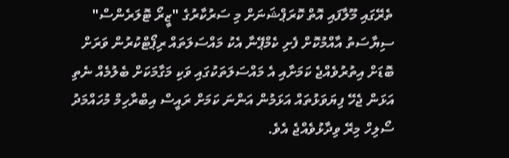ތެރޭގައި މޫލާފައި އޮތް ކޮރަޕްޝަނަށް މި ސަރުކާރުގެ "ޒީރޯ ޓޮލަރެންސް" ސިޔާސަތު އާއްމުކޮށް ފެށި ކެމްޕޭނާ އެކު މައްސަލަތައް ރިޕޯޓްކުރުން ވަރަށް ބޮޑަށް އިތުރުވެއްޖެ ކަމަށާއި އެ މައްސަލަތަކުގައި ވަކި މަގާމަކަށް ބެލުމެއް ނެތި އަޅަން ޖެހޭ ފިޔަވަޅުތައް އަޅަމުން އަންނަ ކަމަށް ރައީސް އިބްރާހިމް މުހައްމަދު ސޯލިހް މިރޭ ވިދާޅުވެއްޖެ އެވެ.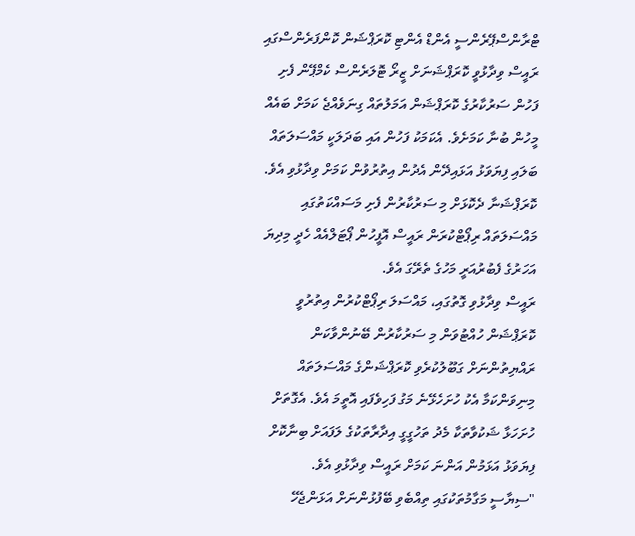ޓްރާންސްޕޭރެންސީ އެންޑް އެންޓި ކޮރަޕްޝަން ކޮންފަރެންސްގައި ރައީސް ވިދާޅުވީ ކޮރަޕްޝަނަށް ޒީރޯ ޓޮލަރެންސް ކެމްޕޭން ފެށި ފަހުން ސަރުކާރުގެ ކޮރަޕްޝަން އަމަލުތައް ގިނަވެއްޖެ ކަމަށް ބައެއް މީހުން ބުނާ ކަމަށެވެ. އެކަމަކު ފަހުން އައި ބަދަލަކީ މައްސަލަތައް ބަލައި ފިޔަވަޅު އަޅައިދޭން އެދުން އިތުރުވުން ކަމަށް ވިދާޅުވި އެވެ.
ކޮރަޕްޝަނާ ދެކޮޅަށް މި ސަރުކާރުން ފެށި މަސައްކަތުގައި މައްސަލަތައް ރިޕޯޓްކުރަން ރައީސް އޮފީހުން ޕޯޓަލްއެއް ހެދީ މިދިޔަ އަހަރުގެ ފެބުރުއަރީ މަހުގެ ތެރޭގަ އެވެ.
ރައީސް ވިދާޅުވި ގޮތުގައި، މައްސަލަ ރިޕޯޓްކުރުން އިތުރުވީ ކޮރަޕްޝަން ހުއްޓުވަން މި ސަރުކާރުން ބޭނުންވާކަން ރައްޔިތުންނަށް ގަބޫލުކުރެވި ކޮރަޕްޝަންގެ މައްސަލަތައް މިނިވަންކަމާ އެކު ހުށަހެޅޭނެ މަގު ފަހިވެފައި އޮތީމަ އެވެ. އެގޮތަށް ހުށަހަޅާ ޝަކުވާތަކާ މެދު ތަހުގީގީ އިދާރާތަކުގެ ލަފައަށް ބިނާކޮށް ފިޔަވަޅު އަޅަމުން އަންނަ ކަމަށް ރައީސް ވިދާޅުވި އެވެ.
"ސިޔާސީ މަގާމުތަކުގައި ތިއްބެވި ބޭފުޅުންނަށް އަޅަންޖެހޭ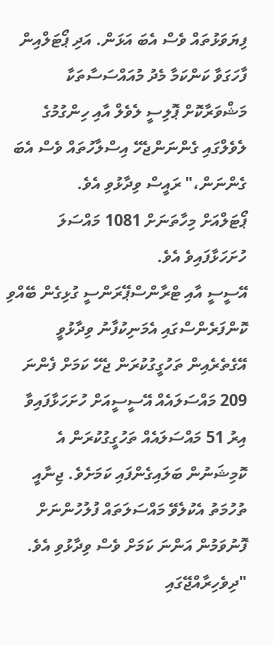ފިޔަވަޅުތައް ވެސް އެބަ އަޅަން. އަދި ޕޯޓަލްއިން ފާހަގަވާ ކަންކަމާ މެދު މުއައްސަސާތަކާ މަޝްވަރާކޮށް ޕޮލިސީ ލެވެލް އާއި ހިންގުމުގެ ލެވެލްގައި ގެންނަންޖެހޭ އިސްލާހުތައް ވެސް އެބަ ގެންނަން،" ރައީސް ވިދާޅުވި އެވެ.
ޕޯޓަލްއަށް މިހާތަނަށް 1081 މައްސަލަ ހުށަހަޅާފައިވެ އެވެ.
އޭސީސީ އާއި ޓްރާންސްޕޭރަންސީ ގުޅިގެން ބޭއްވި ކޮންފަރެންސްގައި އެމަނިކުފާނު ވިދާޅުވީ އޭގެތެރެއިން ތަހުގީގުކުރަން ޖެހޭ ކަމަށް ފެންނަ 209 މައްސަލައެއް އޭސީސީއަށް ހުށަހަޅާފައިވާ އިރު 51 މައްސަލައެއް ތަހުގީގުކުރަން އެ ކޮމިޝަނުން ބަލައިގެންފައި ކަމަށެވެ. ޖިނާއީ ތުހުމަތު އެކުލެވޭ މައްސަލަތައް ފުލުހުންނަށް ފޮނުވަމުން އަންނަ ކަމަށް ވެސް ވިދާޅުވި އެވެ.
"ދިވެހިރާއްޖޭގައި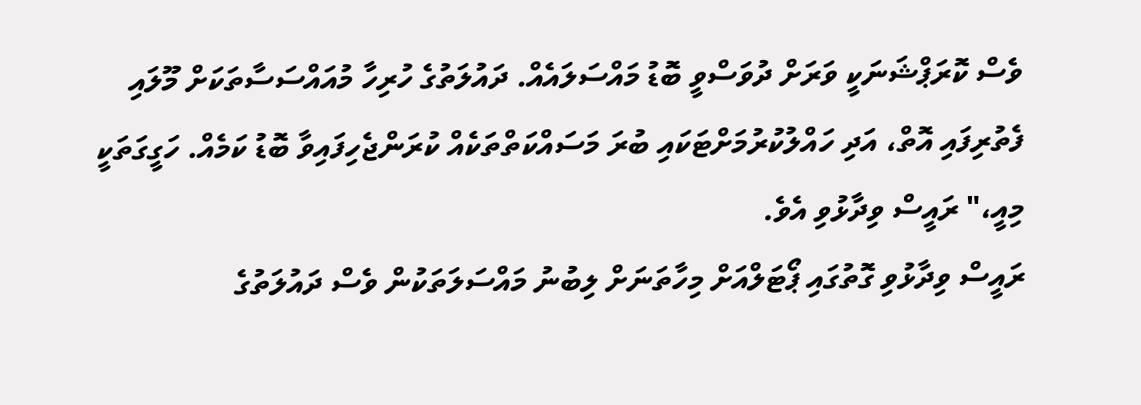ވެސް ކޮރަޕްޝަނަކީ ވަރަށް ދުވަސްވީ ބޮޑު މައްސަލައެއް. ދައުލަތުގެ ހުރިހާ މުއައްސަސާތަކަށް މޫލައި ފެތުރިފައި އޮތް، އަދި ހައްލުކުރުމަށްޓަކައި ބުރަ މަސައްކަތްތަކެއް ކުރަންޖެހިފައިވާ ބޮޑު ކަމެއް. ހަގީގަތަކީ މިއީ،" ރައީސް ވިދާޅުވި އެވެ.
ރައީސް ވިދާޅުވި ގޮތުގައި ޕޯޓަލްއަށް މިހާތަނަށް ލިބުނު މައްސަލަތަކުން ވެސް ދައުލަތުގެ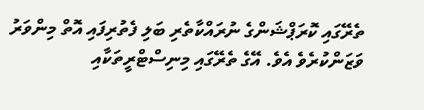ތެރޭގައި ކޮރަޕްޝަންގެ ނުރައްކާތެރި ބަލި ފެތުރިފައި އޮތް މިންވަރު ވަޒަންކުރެވެ އެވެ. އޭގެ ތެރޭގައި މިނިސްޓްރީތަކާއި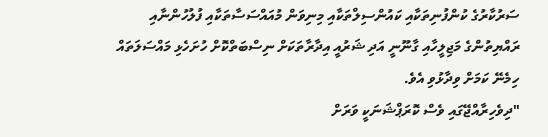ސަރުކާރުގެ ކުންފުނިތަކާއި ކައުންސިލްތަކާއި މިނިވަން މުއައްސަސާތަކާއި ފުލުހުންނާއި ރައްޔިތުންގެ މަޖިލީހާއި ގާނޫނީ އަދި ޝަރުއީ އިދާރާތަކަށް ނިސްބަތްކޮށް ހުށަހެޅި މައްސަލަތައް ހިމެނޭ ކަމަށް ވިދާޅުވި އެވެ.
"ދިވެހިރާއްޖޭގައި ވެސް ކޮރަޕްޝަނަކީ ވަރަށް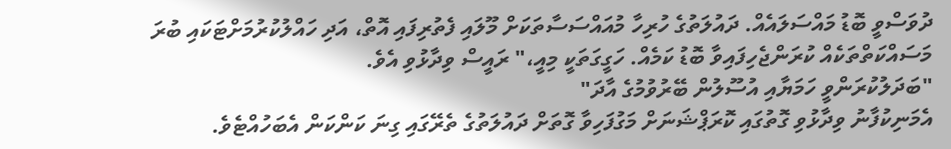ދުވަސްވީ ބޮޑު މައްސަލައެއް. ދައުލަތުގެ ހުރިހާ މުއައްސަސާތަކަށް މޫލައި ފެތުރިފައި އޮތް، އަދި ހައްލުކުރުމަށްޓަކައި ބުރަ މަސައްކަތްތަކެއް ކުރަންޖެހިފައިވާ ބޮޑު ކަމެއް. ހަގީގަތަކީ މިއީ،" ރައީސް ވިދާޅުވި އެވެ.
"ބަދަލުކުރަންވީ ހަމަޔާއި އުސޫލުން ބޭރުވުމުގެ އާދަ"
އެމަނިކުފާނު ވިދާޅުވި ގޮތުގައި ކޮރަޕްޝަނަށް މަގުފަހިވާ ގޮތަށް ދައުލަތުގެ ތެރޭގައި ގިނަ ކަންކަން އެބަހުއްޓެވެ.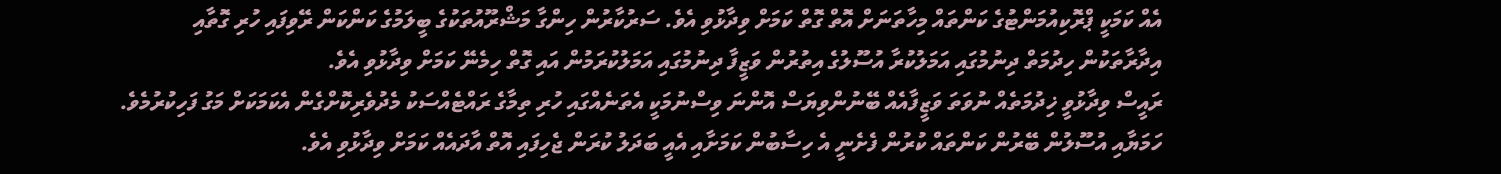އެއް ކަމަކީ ޕްރޮކިއުމަންޓުގެ ކަންތައް މިހާތަނަށް އޮތް ގޮތް ކަމަށް ވިދާޅުވި އެވެ. ސަރުކާރުން ހިންގާ މަޝްރޫއުތަކުގެ ބީލަމުގެ ކަންކަން ރޭވިފައި ހުރި ގޮތާއި އިދާރާތަކުން ހިދުމަތް ދިނުމުގައި އަމަލުކުރާ އުސޫލުގެ އިތުރުން ވަޒީފާ ދިނުމުގައި އަމަލުކުރަމުން އައި ގޮތް ހިމެނޭ ކަމަށް ވިދާޅުވި އެވެ.
ރައީސް ވިދާޅުވީ ޚިދުމަތެއް ނުވަތަ ވަޒީފާއެއް ބޭނުންވިޔަސް އޮންނަ ވިސްނުމަކީ އެތަނެއްގައި ހުރި ތިމާގެ ރައްޓެއްސަކު މެދުވެރިކޮށްގެން އެކަމަކަށް މަގު ފަހިކުރުމެވެ. ހަމަޔާއި އުސޫލުން ބޭރުން ކަންތައް ކުރުން ފެށެނީ އެ ހިސާބުން ކަމަށާއި އެއީ ބަދަލު ކުރަން ޖެހިފައި އޮތް އާދައެއް ކަމަށް ވިދާޅުވި އެވެ.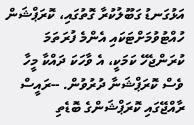އަޅުގަނޑު ގަބޫލުކުރާ ގޮތުގައި، ކޮރަޕްޝަން ހުއްޓުވުމަށްޓަކައި އެންމެ ފުރަތަމަ ކުރަންޖެހޭ ކަމަކީ، އެ ވާހަކަ ދައްކާ މީހާ ވެސް ކޮރަޕްޝަނާ ދުރުވުން. --ރައީސް
ރާއްޖޭގައި ކޮރަޕްޝަންގެ ބޮޑެތި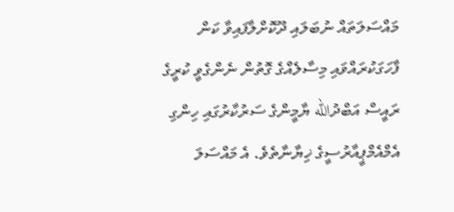މައްސަލަތައް ނުބަލައި ދޫކޮށްލާފައިވާ ކަން ފާހަގަކުރައްވައި މިސާލެއްގެ ގޮތުން ނެންގެވީ ކުރީގެ ރައީސް އަބްދުالله ޔާމީންގެ ސަރުކާރުގައި ހިންގި އެމްއެމްޕީއާރުސީގެ ޚިޔާނާތެވެ. އެ މައްސަލަ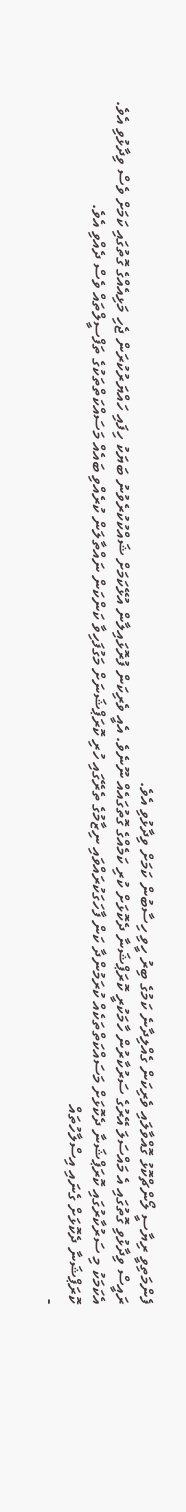ފެންމަތިވީ ރިޔާސީ ލޯންޗްކޮޅު ގޮއްވާލައި ވެރިކަން ގެއްލިދާނެ ކަމުގެ ބިރު ހީވި ހިސާބުން ކަމަށް ވިދާޅުވި އެވެ.
ރައީސް ވިދާޅުވި ގޮތުގައި އެ މައްސަލަ އޭރުގެ ސަރުކާރުން ހާމަކުރީ ކޮރަޕްޝަނާ ދެކޮޅަށް ކުރި ކަމެއްގެ ގޮތުގައެއް ނޫނެވެ. އެއީ ވެރިކަން ފުރޮޅައިލާން އުޅޭކަމަށް ޝައްކުކުރެވުނު ބަޔަކު ހިފައި ހައްޔަރުކުރަން ޖެހި މަޅިއެއްގެ ގޮތުގައި ކަމަށް ވެސް ވިދާޅުވި އެވެ.
އެކަމަކު މި ސަރުކާރުގައި ކޮރަޕްޝަނާ ދެކޮޅަށް މަސައްކަތްތަކެއް ކުރަމުންދާ ކަން ފާހަގަކުރައްވައި ނިޒާމުގެ ތެރޭގައި ހުރި ކޮރަޕްޝަނަށް މަގުފަހިވާ ކަންކަން ނައްތާލަން ކުރެއްވި ބައެއް މަސައްކަތްތަކުގެ ތަފްސީލްތައް ވެސް ދެއްވި އެވެ.
ކޮރަޕްޝަނާ ދެކޮޅަށް ގެނައި އިސްލާހުތައް
-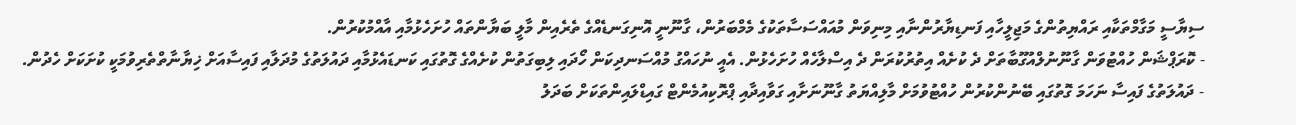ސިޔާސީ މަގާމްތަކާއި ރައްޔިތުންގެ މަޖިލީހާއި ފަނޑިޔާރުންނާއި މިނިވަން މުއައްސަސާތަކުގެ މެމްބަރުން، ގާނޫނީ އޮނިގަނޑެއްގެ ތެރެއިން މާލީ ބަޔާންތައް ހުށަހެޅުމާއި އާއްމުކުރުން.
- ކޮރަޕްޝަން ހުއްޓުވަން ގާނޫނުލްއުގޫބާތަށް ދެ ކުށެއް އިތުރުކުރަން ދެ އިސްލާހެއް ހުށަހެޅުން. އެއީ ނުހައްގު މުއްސަނދިކަން ހޯދައި ލިބިގަތުން ކުށެއްގެ ގޮތުގައި ކަނޑައެޅުމާއި ދައުލަތުގެ މުދަލާއި ފައިސާއަށް ޚިޔާނާތްތެރިވުމަކީ ކުށަކަށް ހެދުން.
- ދައުލަތުގެ ފައިސާ ނަހަމަ ގޮތުގައި ބޭނުންކުރުން ހުއްޓުވުމަށް މާލިއްޔަތު ގާނޫނަށާއި ގަވާއިދާއި ޕްރޮކިއުމެންޓް ގައިޑްލައިންތަކަށް ބަދަލު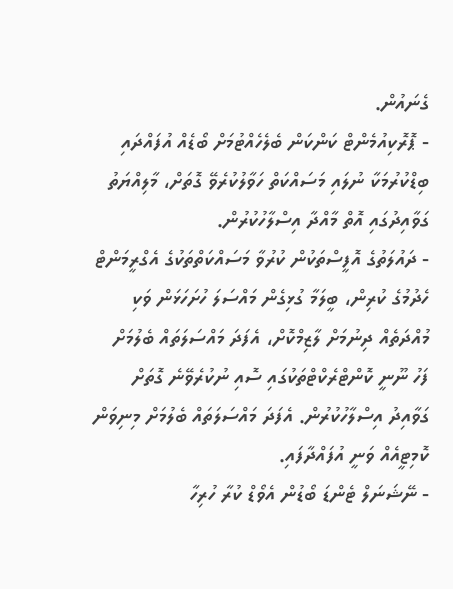ގެނައުން.
- ޕޮރޮކިއުމެންޓް ކަންކަން ބެލެހެއްޓުމަށް ބޯޑެއް އުފައްދައި ބިޑްކުރުމަކާ ނުލައި މަސައްކަތް ހަވާލުކުރެވޭ ގޮތަށް، މާލިއްޔަތު ގަވާއިދުގައި އޮތް މާއްދާ އިސްލާހުކުރުން.
- ދައުލަތުގެ އޮފީސްތަކުން ކުރުވާ މަސައްކަތްތަކުގެ އެގްރީމަންޓް ހެދުމުގެ ކުރިން، ބީލަމާ ގުޅިގެން މައްސަލަ ހުށަހަޅަން ވަކި މުއްދަތެއް ދިނުމަށް ލާޒިމްކޮށް، އެފަދަ މައްސަލަތައް ބެލުމަށް ފަހު ނޫނީ ކޮންޓްރެކްޓްތަކުގައި ސޮއި ނުކުރެވޭނެ ގޮތަށް ގަވާއިދު އިސްލާހުކުރުން. އެފަދަ މައްސަލަތައް ބެލުމަށް މިނިވަން ކޮމިޓީއެއް ވަނީ އުފައްދާފައި.
- ނޭޝަނަލް ޓެންޑަ ބޯޑުން އެވޯޑް ކުރާ ހުރިހާ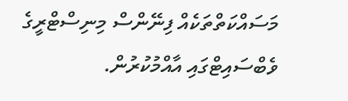މަސައްކަތްތަކެއް ފިނޭންސް މިނިސްޓްރީގެ ވެބްސައިޓްގައި އާއްމުކުރުން.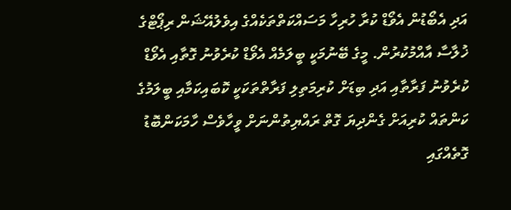އަދި އެބޯޑުން އެވޯޑް ކުރާ ހުރިހާ މަސައްކަތްތަކެއްގެ އިވެލުއޭޝަން ރިޕޯޓްގެ ޚުލާސާ އާއްމުކުރުން. މީގެ ބޭނުމަކީ ބީލަމެއް އެވޯޑް ކުރެވުނު ގޮތާއި އެވޯޑް ކުރެވުނު ފަރާތާއި އަދި ބިޑަށް ކުރިމަތިލި ފަރާތްތަކަކީ ކޮބައިކަމާއި ބީލަމުގެ ކަންތައް ކުރިއަށް ގެންދިޔަ ގޮތް ރައްޔިތުންނަށް ވީހާވެސް ހާމަކަންބޮޑު ގޮތެއްގައި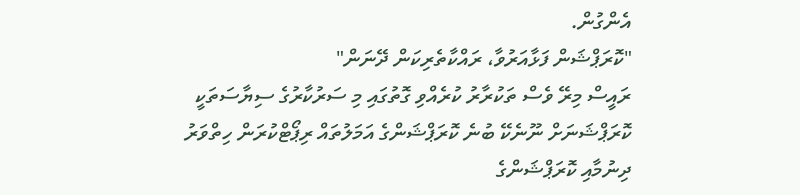އެންގުން.
"ކޮރަޕްޝަން ފަޅާއަރުވާ، ރައްކާތެރިކަން ދޭނަން"
ރައީސް މިރޭ ވެސް ތަކުރާރު ކުރެއްވި ގޮތުގައި މި ސަރުކާރުގެ ސިޔާސަތަކީ ކޮރަޕްޝަނަށް ނޫނެކޭ ބުނެ ކޮރަޕްޝަންގެ އަމަލުތައް ރިޕޯޓްކުރަން ހިތްވަރު ދިނުމާއި ކޮރަޕްޝަންގެ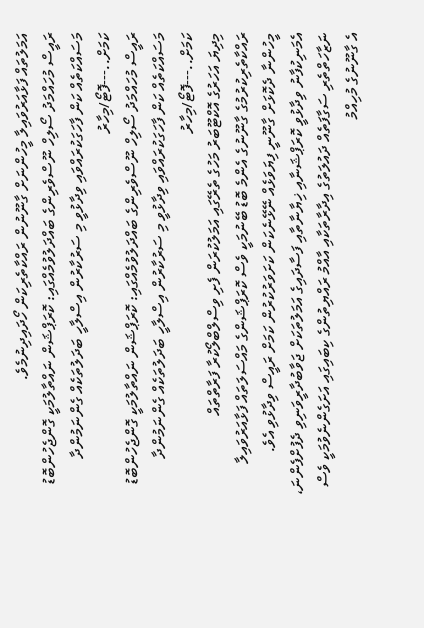އަމަލުތައް ފަޅާއަރުވައިލާ މީހުންނަށް ގާނޫނުން ރައްކާތެރިކަން ހޯދައިދިނުމެވެ.
ރައީސް މުހައްމަދު ސޯލިހް ނޫސްވެރިންގެ ބައްދަލުވުމެއްގައި: ކޮރަޕްޝަން ނައްތާލުމަކީ ގޮންޖެހުންބޮޑު މަސައްކަތެއް ކަން ފާހަގަކުރައްވައި ވިދާޅުވީ މި ސަރުކާރުން އިސްލާހީ ބަދަލުތަކެއް ގެންނަމުންދާ ކަމަށް..---ފޮޓޯ/މިހާރު
ރައީސް މުހައްމަދު ސޯލިހް ނޫސްވެރިންގެ ބައްދަލުވުމެއްގައި: ކޮރަޕްޝަން ނައްތާލުމަކީ ގޮންޖެހުންބޮޑު މަސައްކަތެއް ކަން ފާހަގަކުރައްވައި ވިދާޅުވީ މި ސަރުކާރުން އިސްލާހީ ބަދަލުތަކެއް ގެންނަމުންދާ ކަމަށް..---ފޮޓޯ/މިހާރު
މިދިޔަ އަހަރުގެ އޮކްޓޫބަރު މަހުގެ ތެރޭގައި އަމަލުކުރަން ފެށި ވިސްލްބްލޯކުރާ ފަރާތްތައް ރައްކާތެރިކުރުމުގެ ގާނޫނުގެ އެންމެ ބޮޑު ބޭނުމަކީ ވެސް ކޮރަޕްޝަންގެ މައްސަލަތައް ފަޅާއަރުވައިލާ މީހުންނާ ދެކޮޅަށް ގާނޫނީ ފިޔަވަޅެއް ނޭޅޭނެކަން ކަށަވަރުކުރުން ކަމަށް ރައީސް ވިދާޅުވި އެވެ.
އެމަނިކުފާނު ވިދާޅުވީ ކޮރަޕްޝަނާއި ޚިޔާނާތާއި ފަސާދައިގެ އަމަލުތަކަށް ޖަވާބުދާރީވަނިވި ދެފުށްފެންނަ، ނަޒާހަތްތެރި ސަގާފަތެއް ދައުލަތުގެ އިދާރާތަކާއި އާއްމު ރައްޔިތުންގެ ކިބައިގައި އަށަގެންނެވުމަކީ ވެސް އެ ގާނޫނުގެ މުހިއްމު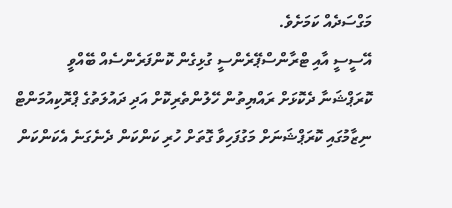މަގްސަދެއް ކަމަށެވެ.
އޭސީސީ އާއި ޓްރާންސްޕޭރެންސީ ގުޅިގެން ކޮންފަރެންސެއް ބޭއްވީ ކޮރަޕްޝަނާ ދެކޮޅަށް ރައްޔިތުން ހޭލުންތެރިކޮށް އަދި ދައުލަތުގެ ޕްރޮކިއުމަންޓް ނިޒާމުގައި ކޮރަޕްޝަނަށް މަގުފަހިވާ ގޮތަށް ހުރި ކަންކަން ދެނެގަނެ އެކަންކަން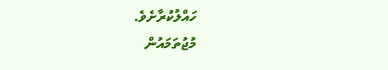ހައްލުކުރާށެވެ.
މުޖުތަމައުން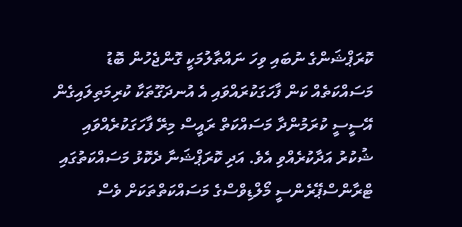ކޮރަޕްޝަންގެ ނުބައި ވިހަ ނައްތާލުމަކީ ގޮންޖެހުން ބޮޑު މަސައްކަތެއް ކަން ފާހަގަކުރައްވައި އެ އުނދަގޫތަކާ ކުރިމަތިލައިގެން އޭސީސީ ކުރަމުންދާ މަސައްކަތް ރައީސް މިރޭ ފާހަގަކުރެއްވައި ޝުކުރު އަދާކުރެއްވި އެވެ. އަދި ކޮރަޕްޝަނާ ދެކޮޅު މަސައްކަތުގައި ޓްރާންސްޕޭރެންސީ މޯލްޑިވްސްގެ މަސައްކަތްތަކަށް ވެސް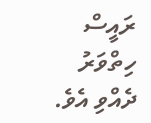ރައީސް ހިތްވަރު ދެއްވި އެވެ.